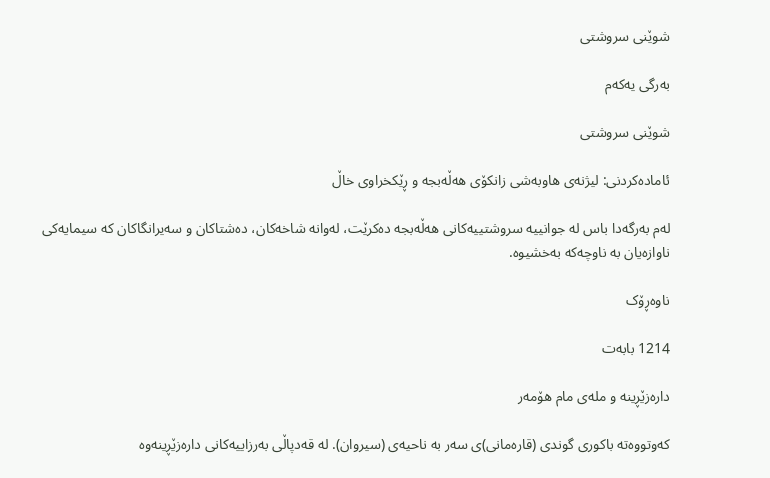شوێنی سروشتی

بەرگی یەکەم

شوێنی سروشتی

ئامادەکردنی: لیژنه‌ی هاوبه‌شی زانكۆی هه‌ڵه‌بجه‌ و ڕێكخراوی خاڵ

لەم بەرگەدا باس لە جوانییە سروشتییەکانی هەڵەبجە دەکرێت، لەوانە شاخەکان، دەشتاکان و سەیرانگاکان کە سیمایەکی ناوازەیان بە ناوچەکە بەخشیوە.

ناوەڕۆک

1214 بابەت

دارەزێڕينە و ملەى مام هۆمەر

کەوتووەتە باکورى گوندى (قارەمانى)ی سەر بە ناحیە‌ی (سیروان). لە قەدپاڵی بەرزاییەکانی دارەزێڕينەوە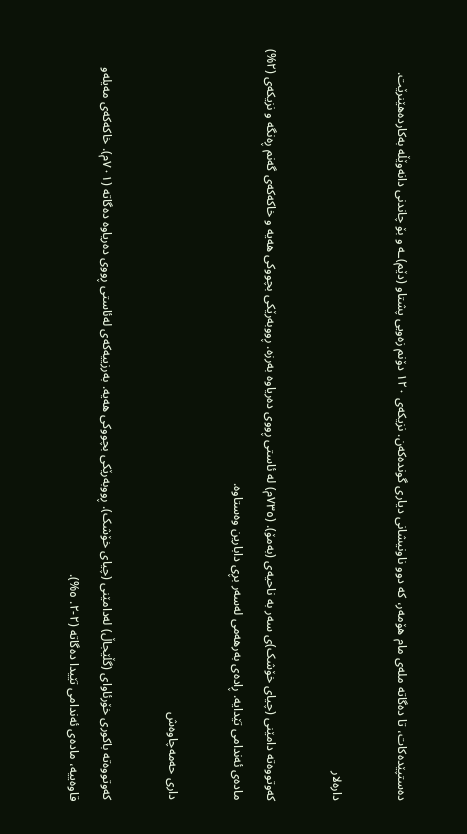دەستپێدەکات، تا دەگاتە ملەى مام هۆمەر، کە دوو ناونیشانی دیاری گوندەکەن. نزيکەى ١٢٠ دۆنم زەویى پشتاو (دێم)ـە و بۆ چاندنى دانەوێڵە بەکاردەهێنرێت.

دارەلار

کەوتووەتە دامێنى (چياى خۆشک)ی سەر بە ناحیە‌ی (بەمۆ). (٧٣٥م) لە ئاستی ڕووی دەریاوە بەرزە. ڕووبەرێکی بچووکی هەیە‌ و خاکەکەى گەنم ڕەنگه و نزیکەی (٢%) مادەى ئەندامى تێدایە‌. ڕادەى بەرهەمی لە‌سەر بڕى دابارين وەستاوە.

دارى حەمەچاوەش

کەوتووەتە باکورى خۆرئاواى (گڵێجاڵ) لەدامێنى (چياى خۆشک). ڕووبەرێکی بچووکی هەیە‌. بەرزيیەکەى لەئاستى ڕووى دەرياوە دەگاتە (٧٠١م). خاکەکەى مەیلە‌و قاوەييە، مادەى ئەندامى تێيدا دەگاتە (٢-٢. ٥%).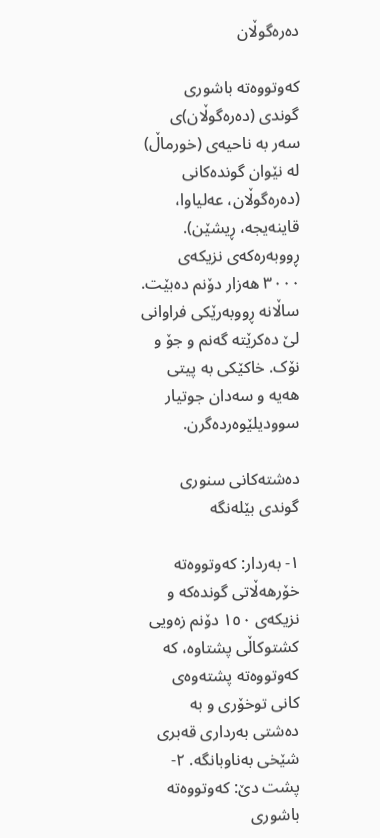دەرەگوڵان

کەوتووەتە باشوری گوندی (دەرەگوڵان)ی سەر به ‌ناحیەی (خورماڵ) لە‌ نێوان گوندەکانی (دەرەگوڵان، عەلیاوا، قاینەیجه، ڕیشێن). ڕووبەرەکەی نزیکەی ٣٠٠٠ هەزار دۆنم دەبێت. ساڵانە ڕووبەرێکی فراوانی لێ دەکرێتە گەنم و جۆ و نۆک. خاکێکى بە پیتى هەیە و سەدان جوتیار سوودیلێوەردەگرن.

دەشتەکانی سنوری گوندی بێلەنگە

١- بەردار: کەوتووەتە‌ خۆرهەڵاتى گوندەکە‌ و نزيکەى ١٥٠ دۆنم زەویى کشتوکاڵی پشتاوە، کە کەوتووەتە پشتەوەى کانى توخۆرى و بە دەشتى بەردارى قەبرى شێخى بەناوبانگە. ٢- پشت دێ: کەوتووەتە باشورى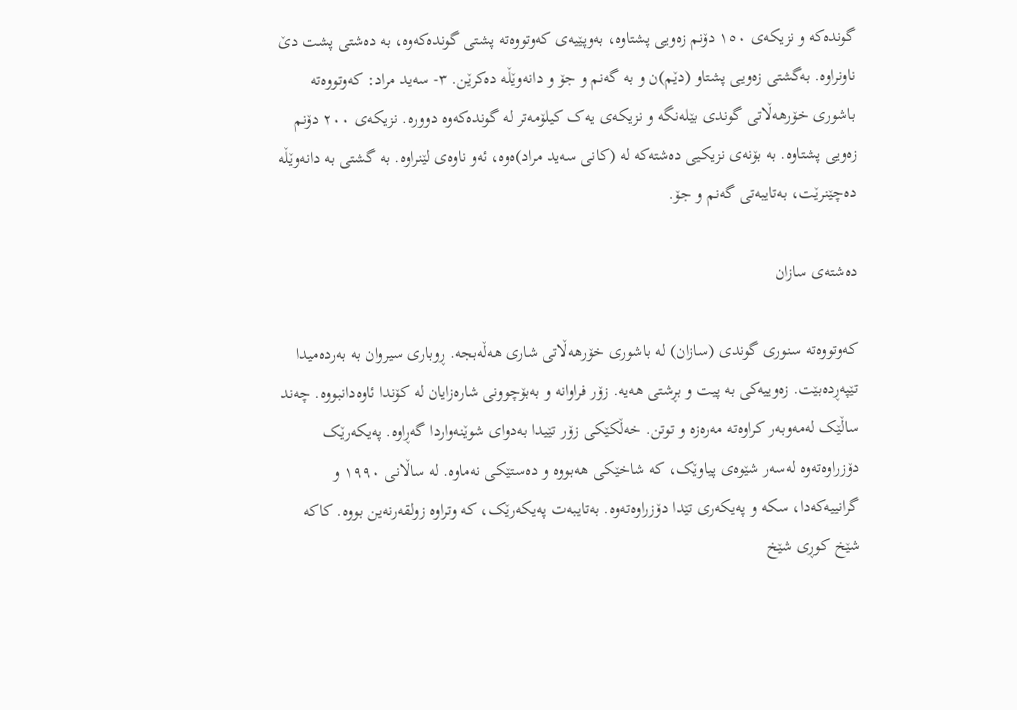گوندەکە‌ و نزيکەى ١٥٠ دۆنم زەویى پشتاوە، بەوپێيەى کەوتووەتە پشتى گوندەکەوە، بە دەشتى پشت دێ ناونراوە. بەگشتى زەویى پشتاو (دێم)ن و بە گەنم و جۆ و دانەوێڵە دەکرێن. ٣- سەيد مراد: کەوتووەتە‌ باشورى خۆرهەڵاتى گوندى بێلەنگە و نزيکەى يەک کيلۆمەتر لە گوندەکەوە‌ دوورە. نزيکەى ٢٠٠ دۆنم زەویى پشتاوە. بە بۆنەى نزيکیى دەشتەکە لە (کانى سەيد مراد)ەوە،‌ ئەو ناوەی لێنراوە. به ‌گشتى بە دانەوێڵە دەچێنرێت، بەتايبەتى گەنم و جۆ.

دەشتەی سازان

کەوتووەتە سنوری گوندی (سازان) لە باشوری خۆرهەڵاتی شاری هەڵەبجە. ڕوباری سیروان بە بەردەمیدا تێپەڕدەبێت. زەوییەکی بە پیت و بڕشتی هەیە. زۆر فراوانە و بەبۆچوونی شارەزایان لە کۆندا ئاوەدانبووە. چەند ساڵێک لەمەوبەر کراوەتە مەرەزە و توتن. خەڵکێکی زۆر تێیدا بەدوای شوێنەواردا گەڕاوە. پەیکەرێک دۆزراوەتەوە لەسەر شێوەی پیاوێک، کە شاخێکی هەبووە و دەستێکی نەماوە. لە ساڵانی ١٩٩٠ و گرانییەکەدا، سکە و پەیکەری تێدا دۆزراوەتەوە. بەتایبەت پەیکەرێک، کە وتراوە زولقەرنەین بووە. کاکە شێخ کوڕی شێخ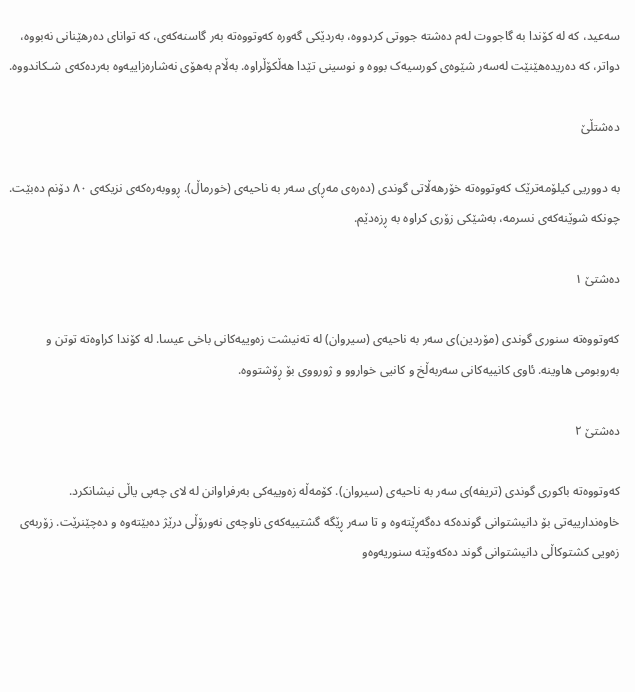سەعید، کە لە کۆندا بە گاجووت لەم دەشتە جووتی کردووە، بەردێکی گەورە کەوتووەتە بەر گاسنەکەی، کە توانای دەرهێنانی نەبووە، دواتر، کە دەریدەهێنێت لەسەر شێوەی کورسیەک بووە و نوسینی تێدا هەڵکۆڵراوە. بەڵام بەهۆی نەشارەزاییەوە بەردەکەی شـکاندووە.

دەشتڵێ

به ‌دووریی کیلۆمەترێک کەوتووەتە خۆرهەڵاتی گوندی (دەرەی مەڕ)ی سەر بە ناحیەی (خورماڵ). ڕووبەرەکەی نزیکەی ٨٠ دۆنم دەبێت. چونکە شوێنەکەی نسرمە، بەشێکی زۆری کراوە بە ڕزەدێم‌.

دەشتێ ١

کەوتووەتە سنوری گوندی (مۆردین)ی سەر بە ناحیە‌ی (سیروان) لە تەنیشت زەوییەکانی باخی عیسا. لە کۆندا کراوەتە توتن و بەروبومی هاوینە. ئاوی کانییەکانی سەربەڵخ و کانیی خواروو و ژورووی بۆ ڕۆشتووە.

دەشتێ ٢

کەوتووەتە باکورى گوندی (تریفە)ی سەر بە ناحیەی (سیروان). کۆمەڵە زەوییەکی بەرفراوانن لە لای چەپی یاڵی نیشانکرد. خاوەندارییەتی بۆ دانیشتوانی گوندەکە دەگەڕێتەوە و تا سەر ڕێگە گشتییەکەی ناوچەی نەورۆڵی درێژ دەبێتەوە و دەچێنرێت. زۆربەی زەویی کشتوکاڵی دانیشتوانی گوند دەکەوێتە سنوریەوەو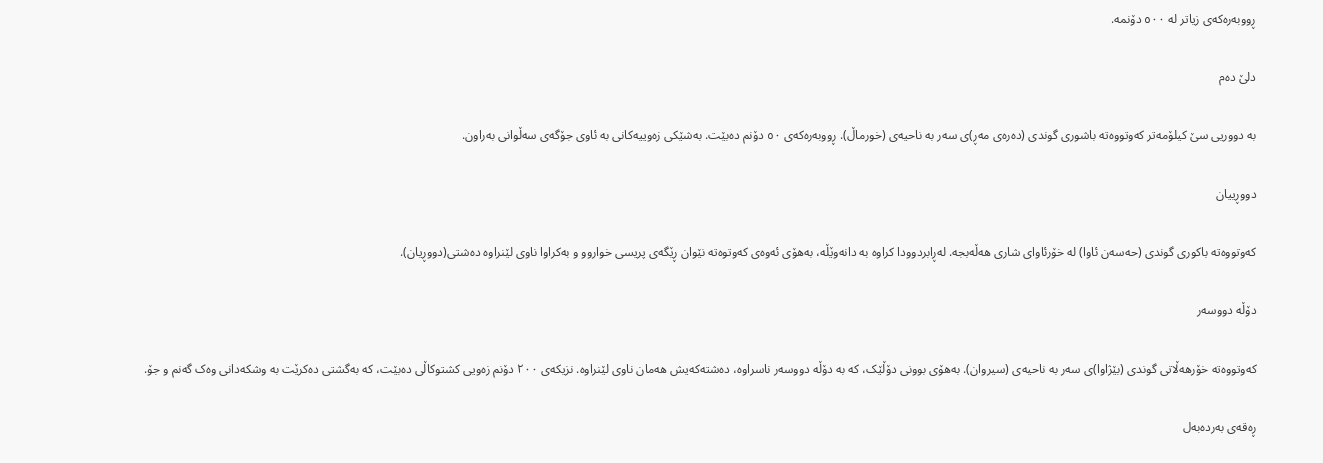ڕووبەرەکەی زیاتر لە ٥٠٠ دۆنمە.

دلێ دەم

بە دووریی سێ کیلۆمەتر کەوتووەتە باشوری گوندی (دەرەی مەڕ)ی سەر بە ناحیەی (خورماڵ). ڕووبەرەکەی ٥٠ دۆنم دەبێت. بەشێکی زەوییەکانی بە ئاوی جۆگەی سەڵوانی بەراون.

دووڕييان

کەوتووەتە‌ باکورى گوندى (حەسەن ئاوا) لە خۆرئاوای شاری هەڵەبجە. لەڕابردوودا کراوە بە دانەوێڵە، بەهۆى ئەوەى کەوتوەتە نێوان ڕێگەى پريسى خواروو و بەکراوا ناوى لێنراوە دەشتى(دووڕيان).

دۆڵە دووسەر

کەوتووەتە خۆرهەڵاتى گوندى (بێژاوا)ی سەر بە ناحیەی (سیروان). بەهۆى بوونى دۆڵێک، کە بە دۆڵە دووسەر ناسراوه،‌ دەشتەکەيش هەمان ناو‌ی لێنراوە. نزيکەى ٢٠٠ دۆنم زەویى کشتوکاڵى دەبێت، کە بەگشتى دەکرێت بە وشکەدانى وەک گەنم و جۆ.

ڕەقەی بەردەبەل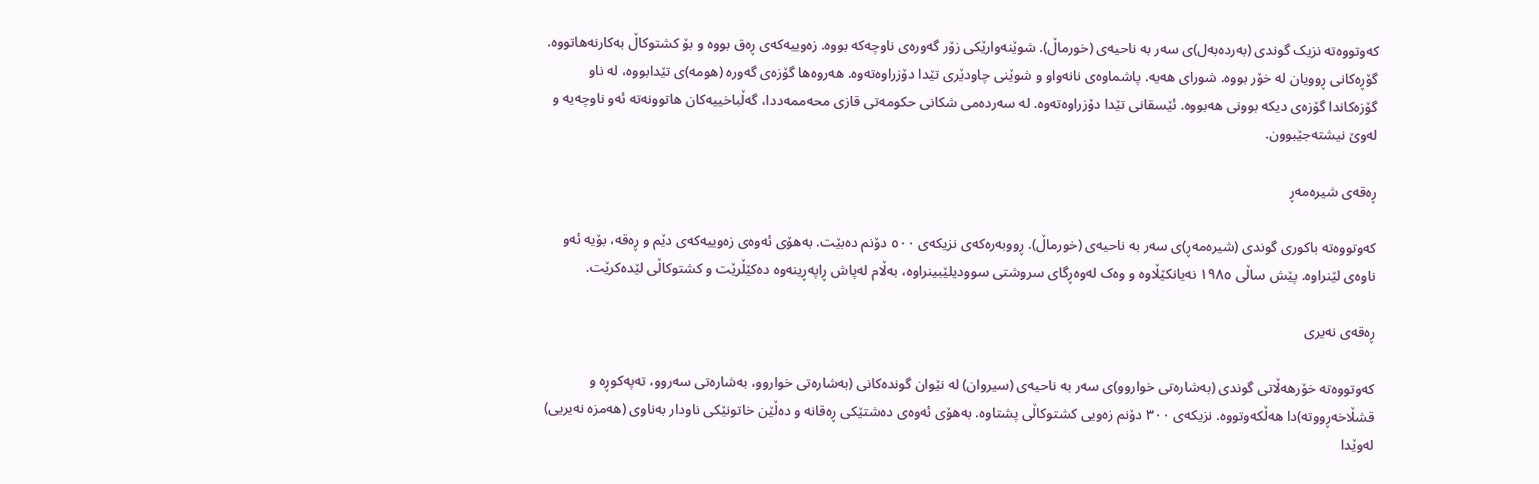کەوتووەتە نزیک گوندی (بەردەبەل)ی سەر بە ناحیەی (خورماڵ). شوێنەوارێکی زۆر گەورەی ناوچەکە بووە. زەوییەکەی ڕەق بووە و بۆ کشتوکاڵ بەکارنەهاتووە. گۆڕەکانی ڕوویان لە خۆر بووە. شورای هەیە. پاشماوەی نانەواو و شوێنی چاودێری تێدا دۆزراوەتەوە. هەروەها گۆزەی گەورە (هومە)ی تێدابووە، لە ناو گۆزەکاندا گۆزەی دیکە بوونی هەبووە. ئێسقانی تێدا دۆزراوەتەوە. لە سەردەمی شکانی حکومەتی قازی محەممەددا، گەڵباخییەکان هاتوونەتە ئەو ناوچەیە و لەوێ نیشتەجێبوون.

ڕەقەی شیرەمەڕ

کەوتووەتە باکوری گوندی (شیرەمەڕ)ی سەر به ‌ناحیەی (خورماڵ). ڕووبەرەکەی نزیکەی ٥٠٠ دۆنم دەبێت. بەهۆی ئەوەی زەوییەکەی دێم و ڕەقە، بۆیە ئەو ناوەی لێنراوە. پێش ساڵی ١٩٨٥ نەیانکێڵاوە و وەک لەوەڕگای سروشتی سوودیلێبینراوە، بەڵام لەپاش ڕاپەڕینەوە دەکێڵرێت و کشتوکاڵی لێدەکرێت.

ڕەقەى نەيری

کەوتووەتە‌ خۆرهەڵاتى گوندى (بەشارەتى خواروو)ی سەر بە ناحیە‌ی (سیروان) لە نێوان گوندەکانی (بەشارەتی خواروو، بەشارەتی سەروو، تەپەکوڕە و قشڵاخەڕووتە)دا هەڵکەوتووە. نزيکەى ٣٠٠ دۆنم زەویى کشتوکاڵی پشتاوه. بەهۆى ئەوەى دەشتێکى ڕەقانە و دەڵێن خاتونێکى ناودار بەناوى (هەمزە نەيريى) لەوێدا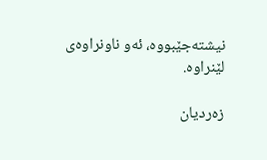نيشتەجێبووه،‌ ئەو ‌ناونراوەی لێنراوە.

زەردیان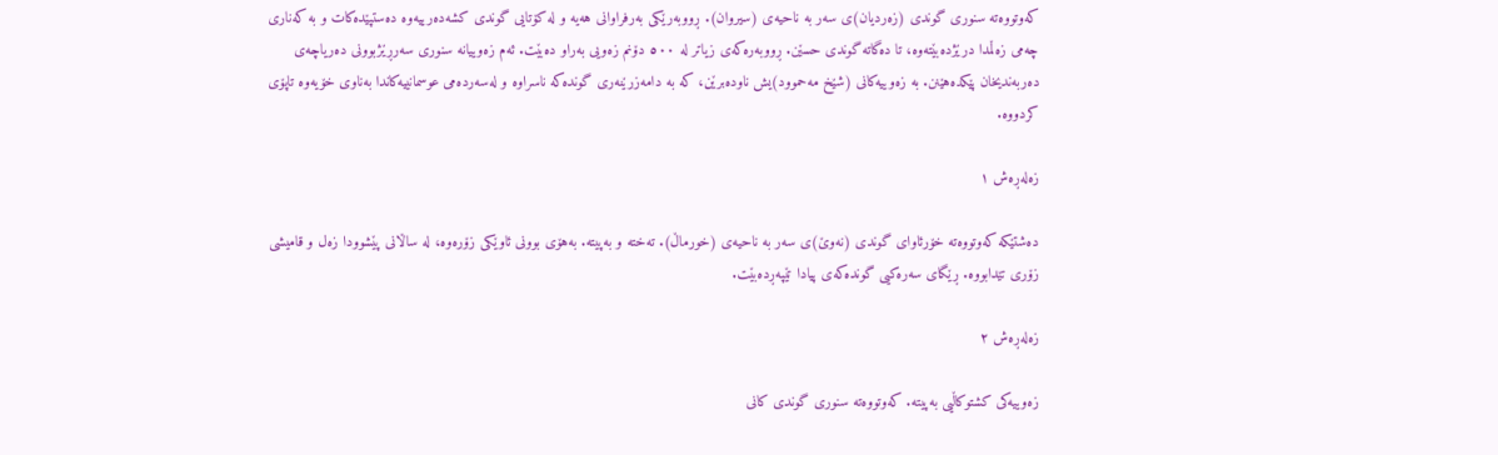کەوتووەتە‌ سنوری گوندى (زەرديان)ی سەر بە ناحیەی (سیروان). ڕووبەرێکی بەرفراوانی هەیە و لە کۆتایی گوندی کشەدەرییەوە دەستپێدەکات و بە کەناری چەمی زەڵمدا درێژدەبێتەوه،‌ تا دەگاتە گوندی حسێن. ڕووبەرەکەی زیاتر لە ٥٠٠ دۆنم زەویی بەراو دەبێت. ئەم زەوییانە سنوری سەرڕێژبوونی دەریاچەی دەربەندیخان پێکدەهێنن. بە زەوییەکانی (شێخ مەحموود)یش ناودەبرێن، کە بە دامەزرێنەری گوندەکە ناسراوە و لەسەردەمی عوسمانییەکاندا بەناوی خۆیەوە تاپۆی کردووە.

زەلەڕەش ١

دەشتێکە کەوتووەتە خۆرئاوای گوندی (نەوێ)ی سەر بە ناحیەی (خورماڵ). تەختە و بەپیتە. بەهۆی بوونی ئاوێکی زۆرەوە، لە ساڵانی پێشوودا زەل و قامیشی زۆری تێدابووە. ڕێگای سەرەکیی گوندەکەی پیادا تێپەڕدەبێت.

زەلەڕەش ٢

زەوییەکی کشتوکاڵیی بەپیتە. کەوتووەتە سنوری گوندی کانی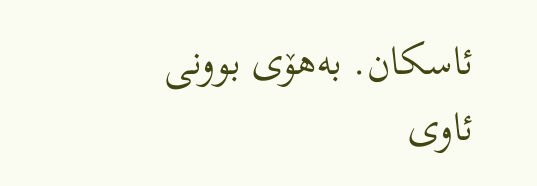ئاسکان. بەهۆی بوونی ئاوی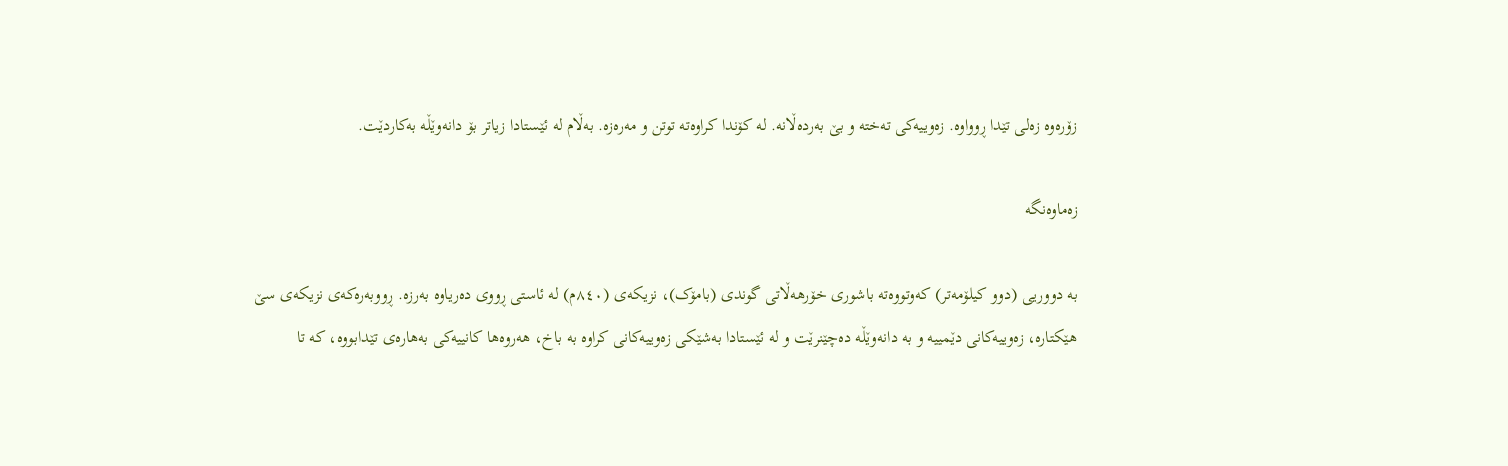زۆرەوە زەلی تێدا ڕوواوە. زەوییەکی تەختە و بێ بەردەڵانە. لە کۆندا کراوەتە توتن و مەرەزە. بەڵام لە ئێستادا زیاتر بۆ دانەوێڵە بەکاردێت.

زەماوەنگە

بە دووریی (دوو کیلۆمەتر) کەوتووەتە باشوری خۆرهەڵاتی گوندی (بامۆک)، نزیکەی (٨٤٠م) لە ئاستی ڕووی دەریاوە بەرزە. ڕووبەرەکەی نزیکەی سێ هێکتارە، زەوییەکانی دێمییە و بە دانەوێڵە دەچێنرێت و لە ئێستادا بەشێکی زەوییەکانی کراوە بە باخ، هەروەها کانییەکی بەهارەی تێدابووە، کە تا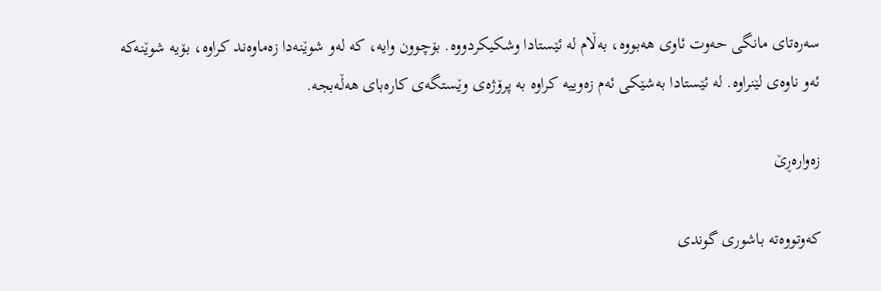سەرەتای مانگی حەوت ئاوی هەبووە، بەڵام لە ئێستادا وشکیکردووە. بۆچوون وایە، کە لەو شوێنەدا زەماوەند کراوە، بۆیە شوێنەکە ئەو ناوەی لێنراوە. لە ئێستادا بەشێکی ئەم زەوییە کراوە بە پرۆژەی وێستگەی کارەبای هەڵەبجە.

زەوارەڕێ

کەوتووەتە باشوری گوندی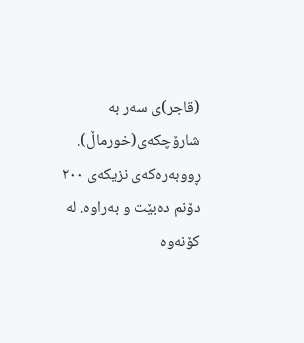(قاجر)ی سەر بە شارۆچکەی(خورماڵ). ڕووبەرەکەی نزیکەی ٢٠٠ دۆنم دەبێت و بەراوە. لە کۆنەوە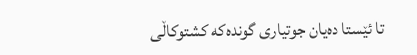تا ئێستا دەیان جوتیاری گوندەکە کشتوکاڵی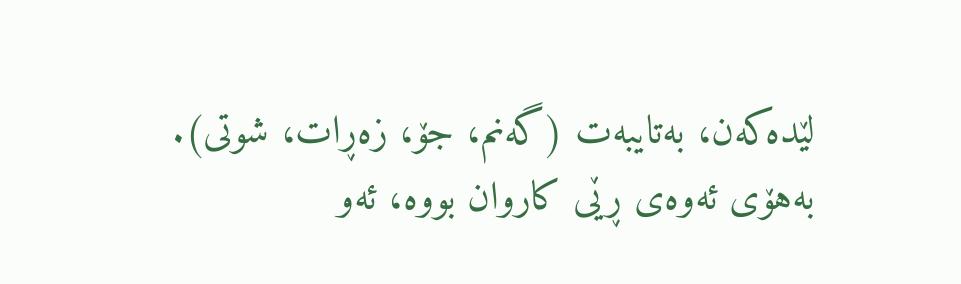لێدەکەن، بەتایبەت (گەنم، جۆ، زەڕات، شوتی). بەهۆی ئەوەی ڕێی کاروان بووە، ئەو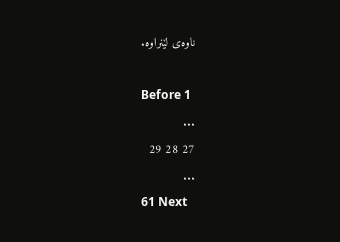ناوەی لێنراوە.

Before 1
...
27 28 29
...
61 Next